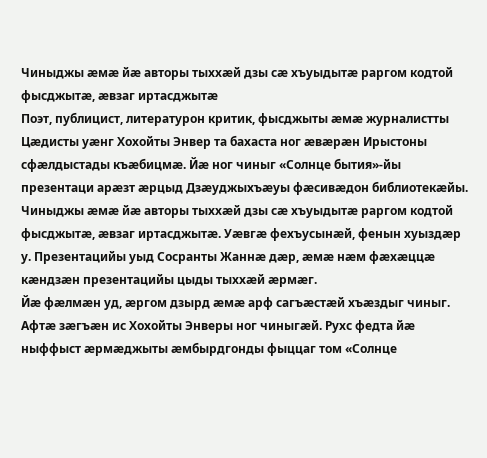Чиныджы æмæ йæ авторы тыххæй дзы сæ хъуыдытæ раргом кодтой фысджытæ, æвзаг иртасджытæ
Поэт, публицист, литературон критик, фыcджыты æмæ журналистты Цæдисты уæнг Хохойты Энвер та бахаста ног æвæрæн Ирыстоны сфæлдыстады къæбицмæ. Йæ ног чиныг «Солнце бытия»-йы презентаци арæзт æрцыд Дзæуджыхъæуы фæсивæдон библиотекæйы. Чиныджы æмæ йæ авторы тыххæй дзы сæ хъуыдытæ раргом кодтой фысджытæ, æвзаг иртасджытæ. Уæвгæ фехъусынæй, фенын хуыздæр у. Презентацийы уыд Сосранты Жаннæ дæр, æмæ нæм фæхæццæ кæндзæн презентацийы цыды тыххæй æрмæг.
Йæ фæлмæн уд, æргом дзырд æмæ арф сагъæстæй хъæздыг чиныг. Афтæ зæгъæн ис Хохойты Энверы ног чиныгæй. Рухс федта йæ ныффыст æрмæджыты æмбырдгонды фыццаг том «Солнце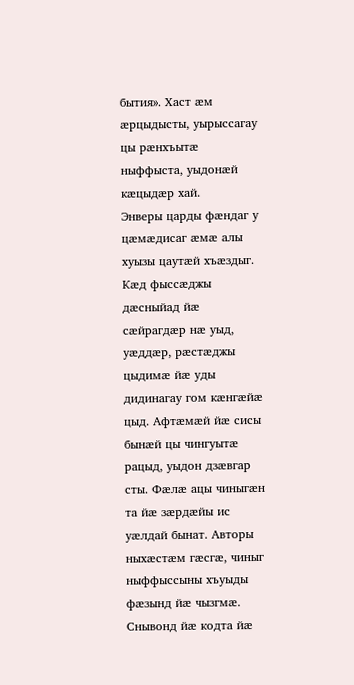бытия». Хаст æм æрцыдысты, уырыссагау цы рæнхъытæ ныффыста, уыдонæй кæцыдæр хай.
Энверы царды фæндаг у цæмæдисаг æмæ алы хуызы цаутæй хъæздыг. Кæд фыссæджы дæсныйад йæ сæйрагдæр нæ уыд, уæддæр, рæстæджы цыдимæ йæ уды дидинагау гом кæнгæйæ цыд. Афтæмæй йæ сисы бынæй цы чингуытæ рацыд, уыдон дзæвгар сты. Фæлæ ацы чиныгæн та йæ зæрдæйы ис уæлдай бынат. Авторы ныхæстæм гæсгæ, чиныг ныффыссыны хъуыды фæзынд йæ чызгмæ.
Снывонд йæ кодта йæ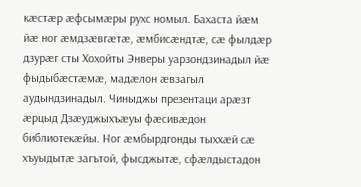кæстæр æфсымæры рухс номыл. Бахаста йæм йæ ног æмдзæвгæтæ, æмбисæндтæ, сæ фылдæр дзурæг сты Хохойты Энверы уарзондзинадыл йæ фыдыбæстæмæ, мадæлон æвзагыл аудындзинадыл. Чиныджы презентаци арæзт æрцыд Дзæуджыхъæуы фæсивæдон библиотекæйы. Ног æмбырдгонды тыххæй сæ хъуыдытæ загътой, фысджытæ, сфæлдыстадон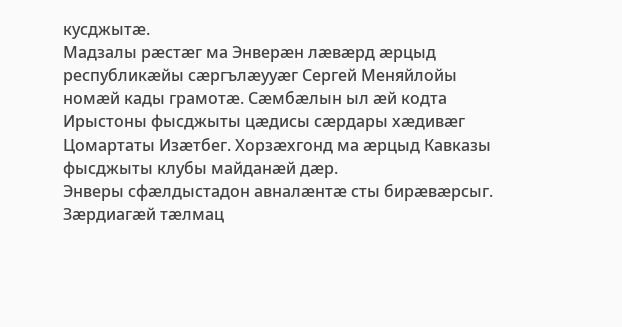кусджытæ.
Мадзалы рæстæг ма Энверæн лæвæрд æрцыд республикæйы сæргълæууæг Сергей Меняйлойы номæй кады грамотæ. Сæмбæлын ыл æй кодта Ирыстоны фысджыты цæдисы сæрдары хæдивæг Цомартаты Изæтбег. Хорзæхгонд ма æрцыд Кавказы фысджыты клубы майданæй дæр.
Энверы сфæлдыстадон авналæнтæ сты бирæвæрсыг. Зæрдиагæй тæлмац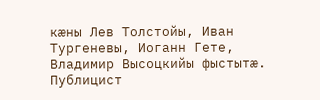кæны Лев Толстойы, Иван Тургеневы, Иоганн Гете, Владимир Высоцкийы фыстытæ. Публицист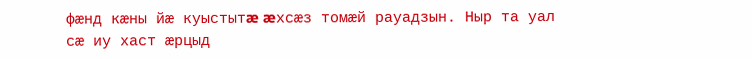фæнд кæны йæ куыстытæ æхсæз томæй рауадзын. Ныр та уал сæ иу хаст æрцыд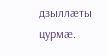дзыллæты цурмæ.